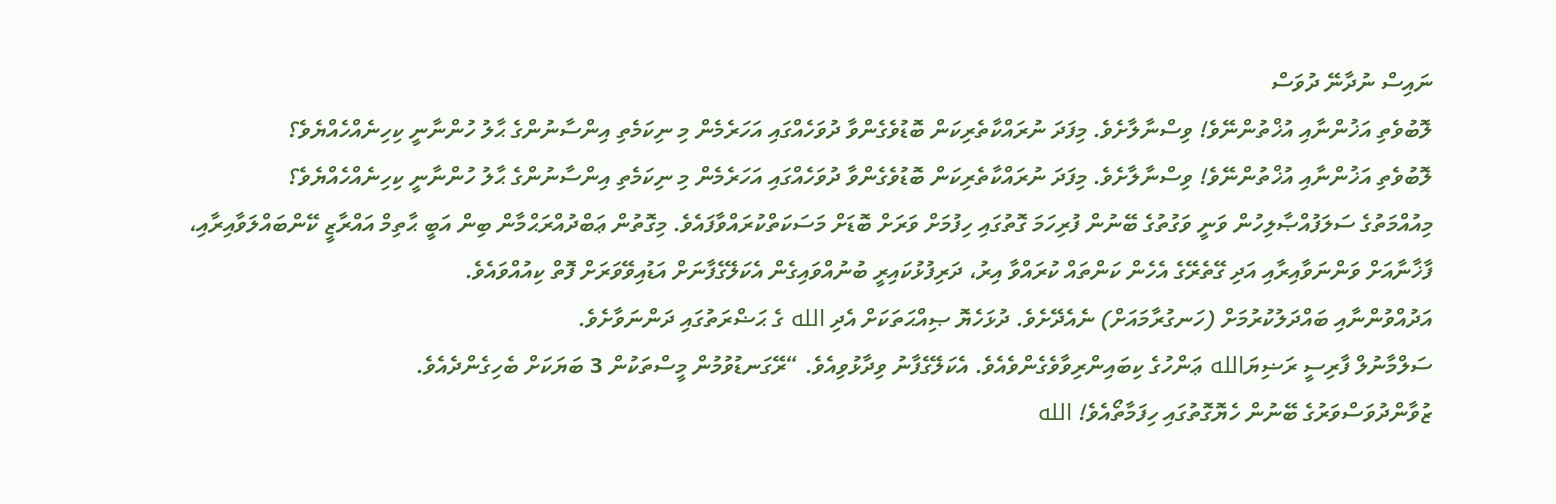ނައިސް ނުދާނޭ ދުވަސް
ލޮބުވެތި އަޚުންނާއި އުޚްތުންނޭވެ! ވިސްނާލާށެވެ. މިފަދަ ނުރައްކާތެރިކަން ބޮޑުވެގެންވާ ދުވަހެއްގައި އަހަރެމެން މި ނިކަމެތި އިންސާނުންގެ ޙާލު ހުންނާނީ ކިހިނެއްހެއްޔެވެ؟
ލޮބުވެތި އަޚުންނާއި އުޚްތުންނޭވެ! ވިސްނާލާށެވެ. މިފަދަ ނުރައްކާތެރިކަން ބޮޑުވެގެންވާ ދުވަހެއްގައި އަހަރެމެން މި ނިކަމެތި އިންސާނުންގެ ޙާލު ހުންނާނީ ކިހިނެއްހެއްޔެވެ؟
މިއުއްމަތުގެ ސަލަފުއްޞާލިހުން ވަނީ ވަގުތުގެ ބޭނުން ފުރިހަމަ ގޮތުގައި ހިފުމަށް ވަރަށް ބޮޑަށް މަސަކަތްކުރައްވާފައެވެ. މިގޮތުން ޢަބްދުއްރަޙްމާން ބިން އަބީ ޙާތިމް އައްރާޒީ ކޭންބައްލަވާއިރާއި، ފާޚާނާއަށް ވަންނަވާއިރާއި އަދި ގޭތެރޭގެ އެހެން ކަންތައް ކުރައްވާ އިރު، ދަރިފުޅުކައިރީ ބުނުއްވައިގެން އެކަލޭގެފާނަށް އަޑުއިވޭވަރަށް ފޮތް ކިއުއްވައެވެ.
އަދުއްވުންނާއި ބައްދަލުކުރުމަށް (ހަނގުރާމައަށް) ނެއެދޭށެވެ. ދުޅަހެޔޮ ޞިއްޙަތަކަށް އެދި الله ގެ ޙަޟްރަތުގައި ދަންނަވާށެވެ.
ސަލްމާނުލް ފާރިސީ ރަޟިޔަالله ޢަންހުގެ ކިބައިންރިވާވެގެންވެއެވެ. އެކަލޭގެފާނު ވިދާޅުވިއެވެ. “ރޭގަނޑުވުމުން މީސްތަކުން 3 ބަޔަކަށް ބެހިގެންދެއެވެ.
ޒުވާންދުވަސްވަރުގެ ބޭނުން ހެޔޮގޮތުގައި ހިފަމާތޯއެވެ! الله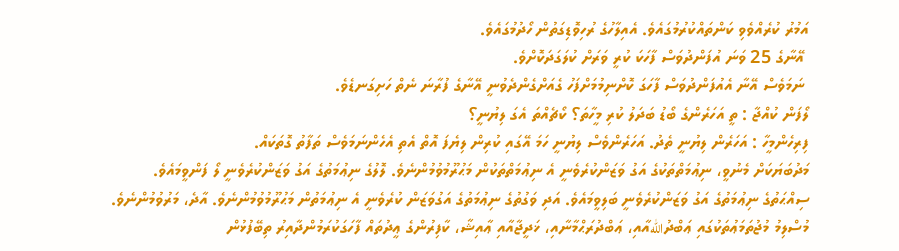އަމުރު ކުރެއްވެވި ކަންތައްކުރުމުގައެވެ. އެއިލާހުގެ ރުހިވޮޑިގަތުން ހޯދުމުގައެވެ.
 އޭނާގެ 25 ވަނަ އުފަންދުވަސް ފާހަކަ ކުރީ ވަރަށް ކުލަގަދަކޮށްވެ.
 ނަމަވެސް އޭނާ އެއުފަންދުވަސް ފާހަގަ ކޮށްނިމުމަށްފަހު ގެއަށްގެންދެވުނީ އޭނާގެ ފުރާނަ ނެތް ހަށިގަނޑެވެ.
ލޯފަން ކުއްޖާ : ތީ އަހަރެންގެ ބޯޑު ބަދަލު ކުރި މީހާތަ؟ ކޯޗެއްތަ އެގަ ލިޔުނީ؟
ފިރިހެންމީހާ : އަހަރެން ލިޔުނީ ތެދު. އަހަރެންވެސް ލިޔުނީ ހަމަ އޭގައި ކުރިން ލިޔެފަ އޮތް އެތި އެހެންނަމަވެސް ތަފާތު ގޮތަކައް.
މަދުބަޔަކަށް މެނުވީ، ނިޢުމަތްތަކުގެ އަގު ވަޒަންކުރެވެނީ އެ ނިޢުމަތްތަކުން މަޙުރޫމުވުމުންނެވެ. ލޮލުގެ ނިޢުމަތުގެ އަގު ވަޒަންކުރެވެނީ ލޯ ފަންވީމައެވެ. ސިއްޙަތުގެ ނިޢުމަތުގެ އަގު ވަޒަންކުރެވެނީ ބަލިވީމައެވެ. އަދި ވަގުތުގެ ނިޢުމަތުގެ އަގުވަޒަން ކުރެވެނީ އެ ނިޢުމަތުން މަޙުރޫމުވުމުންނެވެ. އާދެ، މަރުވުމުންނެވެ.
މުސްލިމު މުޖުތަމަޢުތަކުގައި ޢަބްދުاللهއާއި، ޢަބްދުރަޙްމާނާއި، ޚަދީޖާއާއި ޢާއިޝާ، ކާފިރުންގެ ޢީދުތައް ފާހަގަކުރަމުންދާއިރު ތިބޭފުޅުން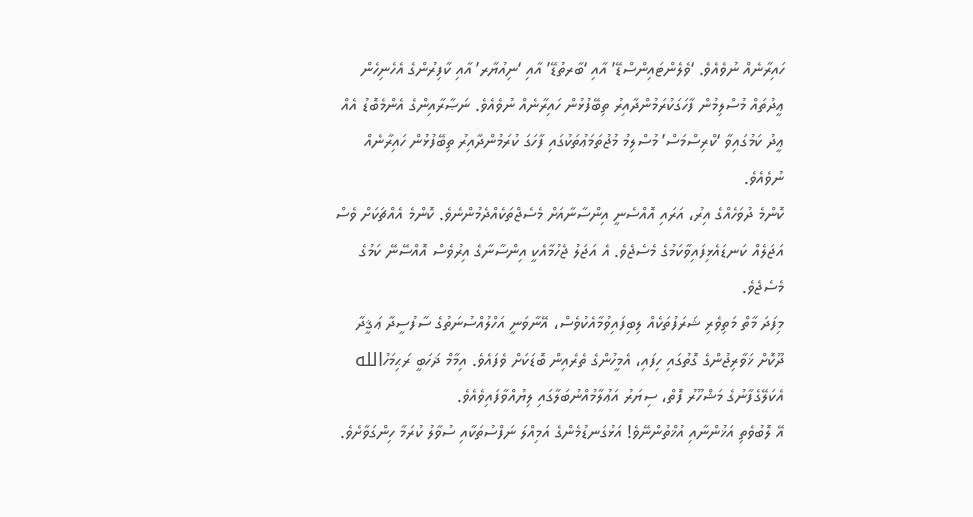ހައިރާނެއް ނުވެއެވެ. ‘ވެލެންޓައިންސްޑޭ’ އާއި ‘ބާރތުޑޭ’ އާއި ‘ނިއުޔާރ’ އާއި ކާފިރުންގެ އެހެނިހެން ޢީދުތައް މުސްލިމުން ފާހަގަކުރަމުންދާއިރު ތިބޭފުޅުން ހައިރާނެއް ނުވެއެވެ. ނަޞާރާއިންގެ އެންމެބޮޑު އެއް ޢީދު ކަމުގައިވާ ‘ކްރިސްމަސް’ މުސްލިމު މުޖުތަމަޢުތަކުގައި ފާހަގަ ކުރަމުންދާއިރު ތިބޭފުޅުން ހައިރާނެއް ނުވެއެވެ.
ކޮންމެ ދުވަހެއްގެ އިރު، އަރައި އޮއްސެނީ އިންސާނާއަށް މެސެޖްތަކެއްދެމުންނެވެ. ކޮންމެ އެއްޗަކަށް ވެސް އަޖަލެއް ކަނޑައެޅިފައިވާކަމުގެ މެސެޖެވެ. އެ އަޖަލު ޖެހުމާއެކީ އިންސާނާގެ އިރުވެސް އޮއްސޭނޭ ކަމުގެ މެސެޖެވެ.
މިފަދަ މާތް މަތިވެރި ޝަރަފުތަކެއް ލިބިފައިވުމާއެކުވެސް، އޭނާވަނީ އަހްލުއްސުނަތުގެ ސާފުސީދާ ޢަޤީދާ ދޫކޮށް ޚަވާރިޖުންގެ ގޮތުގައި ހިފައި، އެމީހުންގެ ތެރެއިން ބޮޑަކަށް ވެފައެވެ. އިމާމް ޛަހަބީ ރަޙިމަހުالله އެކަލޭގެފާނުގެ މަޝްހޫރު ފޮތް، ސިޔަރު އަޢުލާމުއްނުބަލާގައި ލިޔުއްވާފައިވެއެވެ.
އޭ ލޮބުވެތި އަޚުންނާއި އުޚްތުންނޭވެ! އަޅުގަނޑުމެންގެ އަމިއްލަ ނަފްސުތަކާއި ސުވާލު ކުރަމާ ހިންގަވާށެވެ.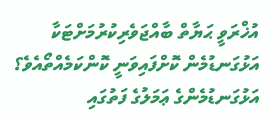އުޚްރަވީ ޙަޔާތް ބާއްޖަވެރިކުރުމަށްޓަކާ އަޅުގަނޑުމެން ކޮށްފައިވަނީ ކޮންކަމެއްތޯއެވެ؟ އަޅުގަނޑުމެންގެ ޢަމަލުގެ ފަތުގައި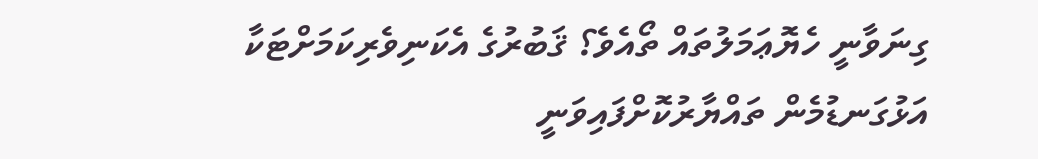ގިނަވާނީ ހެޔޮޢަމަލުތައް ތޯއެވެ؟ ޤަބުރުގެ އެކަނިވެރިކަމަށްޓަކާ އަޅުގަނޑުމެން ތައްޔާރުކޮށްފައިވަނީ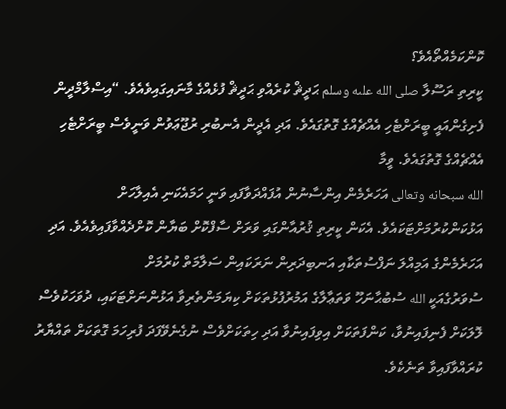ކޮންކަމެއްތޯއެވެ؟
ކީރިތި ރަސޫލާ صلى الله علىه وسلم ޙަދީޘް ކުރެއްވި ޙަދީޘް ފުޅެއްގެ މާނައިގައިވެއެވެ. “އިސްލާމްދީން ފެށިގެންއައީ ބީރަށްޓެހި އެއްޗެއްގެ ގޮތުގައެވެ. އަދި އެދީން އެނބުރި ރުޖޫޢަވުން ވަނީވެސް ބީރަށްޓެހި އެއްޗެއްގެ ގޮތުގައެވެ. ވީމާ
الله سبحانه وتعالى އަހަރެމެން އިންސާނުން އުފައްދަވާފައި ވަނީ ހަމައެކަނި އެއިލާހަށް އަޅުކަންކުރުމަށްޓަކައެވެ. އެކަން ކީރިތި ޤުރުއާންގައި ވަރަށް ސާފްކޮށް ބަޔާން ކޮށްދެއްވާފައިވެއެވެ. އަދި އަހަރެމެންގެ އަމިއްލަ ނަފްސުތަކާއި އަނބިދަރިން ނަރަކައިން ސަލާމަތް ކުރުމަށް
ސުވަރުގެއަކީ الله ސުބުޙާނަހޫ ވަތަޢާލާގެ އަމުރުފުޅުތަކަށް ކިޔަމަންތެރިވާ އަޅުންނަށްޓަކައި، ދުވަހަކުވެސް ލޮލަކަށް ފެނިފައިނުވާ، ކަންފަތަކަށް އިވިފައިނުވާ އަދި ހިތަކަށްވެސް ނުގެނެވޭފަދަ ފުރިހަމަ ގޮތަކަށް ތައްޔާރު ކުރައްވާފައިވާ ތަނެކެވެ.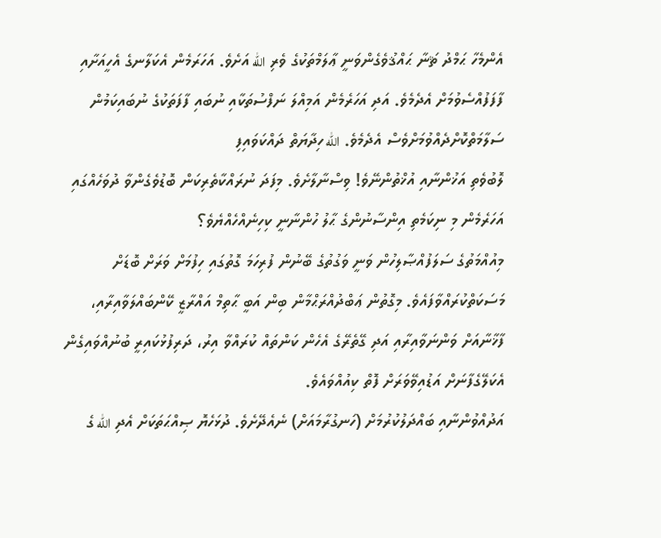އެންމެހާ ޙަމްދު ޘަނާ ޙައްޤުވެގެންވަނީ ޢާލަމްތަކުގެ ވެރި الله އަށެވެ. އަހަރަމެން އެކަލާނގެ އެހީއަށާއި ފާފަފުއްސެވުމަށް އެދެމެވެ. އަދި އަހަރެމެން އަމިއްލަ ނަފްސުތަކާއި ނުބައި ފާފަތަކުގެ ނުބައިކަމުން ސަލާމަތްކޮށްދެއްވުމަށްވެސް އެދެމެވެ. الله ހިދާޔަތް ދައްކަވައިފި
ލޮބުވެތި އަޚުންނާއި އުޚްތުންނޭވެ! ވިސްނާލާށެވެ. މިފަދަ ނުރައްކާތެރިކަން ބޮޑުވެގެންވާ ދުވަހެއްގައި އަހަރެމެން މި ނިކަމެތި އިންސާނުންގެ ޙާލު ހުންނާނީ ކިހިނެއްހެއްޔެވެ؟
މިއުއްމަތުގެ ސަލަފުއްޞާލިހުން ވަނީ ވަގުތުގެ ބޭނުން ފުރިހަމަ ގޮތުގައި ހިފުމަށް ވަރަށް ބޮޑަށް މަސަކަތްކުރައްވާފައެވެ. މިގޮތުން ޢަބްދުއްރަޙްމާން ބިން އަބީ ޙާތިމް އައްރާޒީ ކޭންބައްލަވާއިރާއި، ފާޚާނާއަށް ވަންނަވާއިރާއި އަދި ގޭތެރޭގެ އެހެން ކަންތައް ކުރައްވާ އިރު، ދަރިފުޅުކައިރީ ބުނުއްވައިގެން އެކަލޭގެފާނަށް އަޑުއިވޭވަރަށް ފޮތް ކިއުއްވައެވެ.
އަދުއްވުންނާއި ބައްދަލުކުރުމަށް (ހަނގުރާމައަށް) ނެއެދޭށެވެ. ދުޅަހެޔޮ ޞިއްޙަތަކަށް އެދި الله ގެ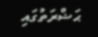ޙަޟްރަތުގައި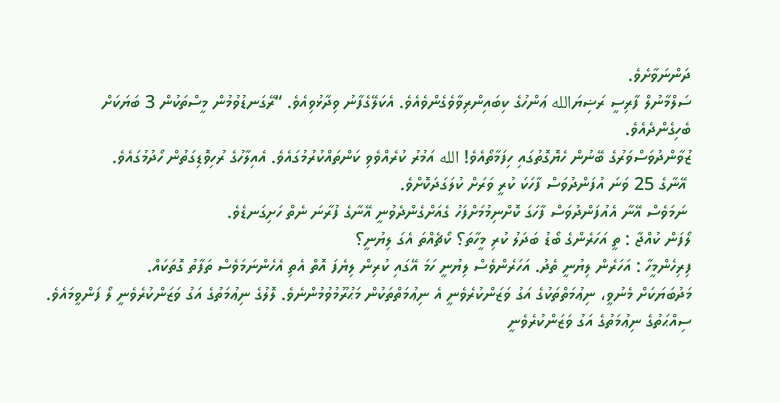ދަންނަވާށެވެ.
ސަލްމާނުލް ފާރިސީ ރަޟިޔަالله ޢަންހުގެ ކިބައިންރިވާވެގެންވެއެވެ. އެކަލޭގެފާނު ވިދާޅުވިއެވެ. “ރޭގަނޑުވުމުން މީސްތަކުން 3 ބަޔަކަށް ބެހިގެންދެއެވެ.
ޒުވާންދުވަސްވަރުގެ ބޭނުން ހެޔޮގޮތުގައި ހިފަމާތޯއެވެ! الله އަމުރު ކުރެއްވެވި ކަންތައްކުރުމުގައެވެ. އެއިލާހުގެ ރުހިވޮޑިގަތުން ހޯދުމުގައެވެ.
 އޭނާގެ 25 ވަނަ އުފަންދުވަސް ފާހަކަ ކުރީ ވަރަށް ކުލަގަދަކޮށްވެ.
 ނަމަވެސް އޭނާ އެއުފަންދުވަސް ފާހަގަ ކޮށްނިމުމަށްފަހު ގެއަށްގެންދެވުނީ އޭނާގެ ފުރާނަ ނެތް ހަށިގަނޑެވެ.
ލޯފަން ކުއްޖާ : ތީ އަހަރެންގެ ބޯޑު ބަދަލު ކުރި މީހާތަ؟ ކޯޗެއްތަ އެގަ ލިޔުނީ؟
ފިރިހެންމީހާ : އަހަރެން ލިޔުނީ ތެދު. އަހަރެންވެސް ލިޔުނީ ހަމަ އޭގައި ކުރިން ލިޔެފަ އޮތް އެތި އެހެންނަމަވެސް ތަފާތު ގޮތަކައް.
މަދުބަޔަކަށް މެނުވީ، ނިޢުމަތްތަކުގެ އަގު ވަޒަންކުރެވެނީ އެ ނިޢުމަތްތަކުން މަޙުރޫމުވުމުންނެވެ. ލޮލުގެ ނިޢުމަތުގެ އަގު ވަޒަންކުރެވެނީ ލޯ ފަންވީމައެވެ. ސިއްޙަތުގެ ނިޢުމަތުގެ އަގު ވަޒަންކުރެވެނީ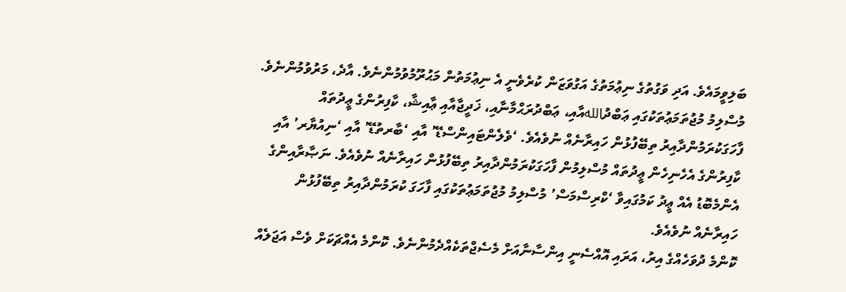ބަލިވީމައެވެ. އަދި ވަގުތުގެ ނިޢުމަތުގެ އަގުވަޒަން ކުރެވެނީ އެ ނިޢުމަތުން މަޙުރޫމުވުމުންނެވެ. އާދެ، މަރުވުމުންނެވެ.
މުސްލިމު މުޖުތަމަޢުތަކުގައި ޢަބްދުاللهއާއި، ޢަބްދުރަޙްމާނާއި، ޚަދީޖާއާއި ޢާއިޝާ، ކާފިރުންގެ ޢީދުތައް ފާހަގަކުރަމުންދާއިރު ތިބޭފުޅުން ހައިރާނެއް ނުވެއެވެ. ‘ވެލެންޓައިންސްޑޭ’ އާއި ‘ބާރތުޑޭ’ އާއި ‘ނިއުޔާރ’ އާއި ކާފިރުންގެ އެހެނިހެން ޢީދުތައް މުސްލިމުން ފާހަގަކުރަމުންދާއިރު ތިބޭފުޅުން ހައިރާނެއް ނުވެއެވެ. ނަޞާރާއިންގެ އެންމެބޮޑު އެއް ޢީދު ކަމުގައިވާ ‘ކްރިސްމަސް’ މުސްލިމު މުޖުތަމަޢުތަކުގައި ފާހަގަ ކުރަމުންދާއިރު ތިބޭފުޅުން ހައިރާނެއް ނުވެއެވެ.
ކޮންމެ ދުވަހެއްގެ އިރު، އަރައި އޮއްސެނީ އިންސާނާއަށް މެސެޖްތަކެއްދެމުންނެވެ. ކޮންމެ އެއްޗަކަށް ވެސް އަޖަލެއް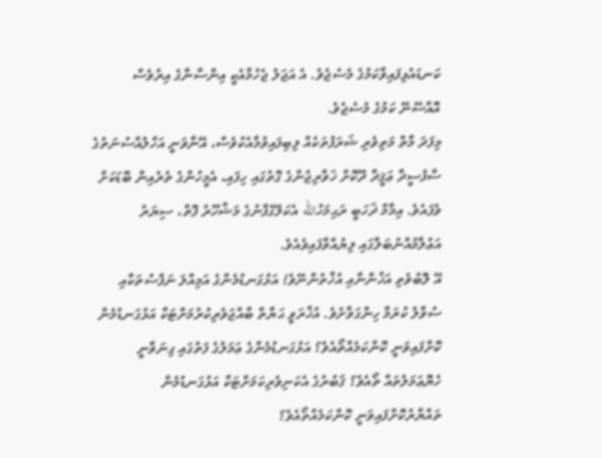ކަނޑައެޅިފައިވާކަމުގެ މެސެޖެވެ. އެ އަޖަލު ޖެހުމާއެކީ އިންސާނާގެ އިރުވެސް އޮއްސޭނޭ ކަމުގެ މެސެޖެވެ.
މިފަދަ މާތް މަތިވެރި ޝަރަފުތަކެއް ލިބިފައިވުމާއެކުވެސް، އޭނާވަނީ އަހްލުއްސުނަތުގެ ސާފުސީދާ ޢަޤީދާ ދޫކޮށް ޚަވާރިޖުންގެ ގޮތުގައި ހިފައި، އެމީހުންގެ ތެރެއިން ބޮޑަކަށް ވެފައެވެ. އިމާމް ޛަހަބީ ރަޙިމަހުالله އެކަލޭގެފާނުގެ މަޝްހޫރު ފޮތް، ސިޔަރު އަޢުލާމުއްނުބަލާގައި ލިޔުއްވާފައިވެއެވެ.
އޭ ލޮބުވެތި އަޚުންނާއި އުޚްތުންނޭވެ! އަޅުގަނޑުމެންގެ އަމިއްލަ ނަފްސުތަކާއި ސުވާލު ކުރަމާ ހިންގަވާށެވެ. އުޚްރަވީ ޙަޔާތް ބާއްޖަވެރިކުރުމަށްޓަކާ އަޅުގަނޑުމެން ކޮށްފައިވަނީ ކޮންކަމެއްތޯއެވެ؟ އަޅުގަނޑުމެންގެ ޢަމަލުގެ ފަތުގައި ގިނަވާނީ ހެޔޮޢަމަލުތައް ތޯއެވެ؟ ޤަބުރުގެ އެކަނިވެރިކަމަށްޓަކާ އަޅުގަނޑުމެން ތައްޔާރުކޮށްފައިވަނީ ކޮންކަމެއްތޯއެވެ؟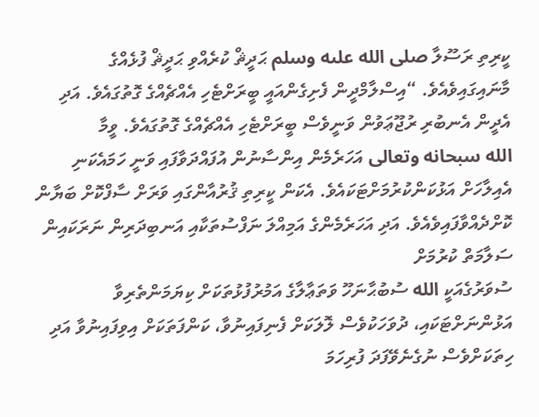ކީރިތި ރަސޫލާ صلى الله علىه وسلم ޙަދީޘް ކުރެއްވި ޙަދީޘް ފުޅެއްގެ މާނައިގައިވެއެވެ. “އިސްލާމްދީން ފެށިގެންއައީ ބީރަށްޓެހި އެއްޗެއްގެ ގޮތުގައެވެ. އަދި އެދީން އެނބުރި ރުޖޫޢަވުން ވަނީވެސް ބީރަށްޓެހި އެއްޗެއްގެ ގޮތުގައެވެ. ވީމާ
الله سبحانه وتعالى އަހަރެމެން އިންސާނުން އުފައްދަވާފައި ވަނީ ހަމައެކަނި އެއިލާހަށް އަޅުކަންކުރުމަށްޓަކައެވެ. އެކަން ކީރިތި ޤުރުއާންގައި ވަރަށް ސާފްކޮށް ބަޔާން ކޮށްދެއްވާފައިވެއެވެ. އަދި އަހަރެމެންގެ އަމިއްލަ ނަފްސުތަކާއި އަނބިދަރިން ނަރަކައިން ސަލާމަތް ކުރުމަށް
ސުވަރުގެއަކީ الله ސުބުޙާނަހޫ ވަތަޢާލާގެ އަމުރުފުޅުތަކަށް ކިޔަމަންތެރިވާ އަޅުންނަށްޓަކައި، ދުވަހަކުވެސް ލޮލަކަށް ފެނިފައިނުވާ، ކަންފަތަކަށް އިވިފައިނުވާ އަދި ހިތަކަށްވެސް ނުގެނެވޭފަދަ ފުރިހަމަ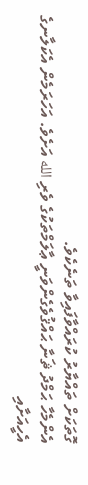ގޮތަކަށް ތައްޔާރު ކުރައްވާފައިވާ ތަނެކެވެ.
އެންމެހާ ޙަމްދު ޘަނާ ޙައްޤުވެގެންވަނީ ޢާލަމްތަކުގެ ވެރި الله އަށެވެ. އަހަރަމެން އެކަލާނގެ އެހީއަށާއި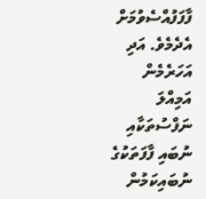ފާފަފުއްސެވުމަށް އެދެމެވެ. އަދި އަހަރެމެން އަމިއްލަ ނަފްސުތަކާއި ނުބައި ފާފަތަކުގެ ނުބައިކަމުން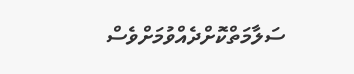ސަލާމަތްކޮށްދެއްވުމަށްވެސް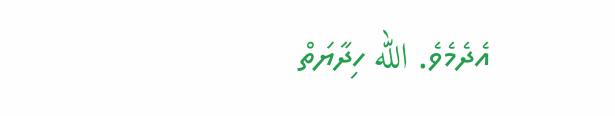އެދެމެވެ. الله ހިދާޔަތް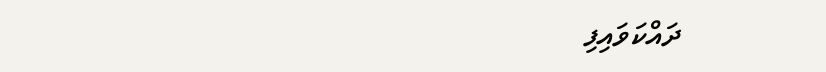ދައްކަވައިފި